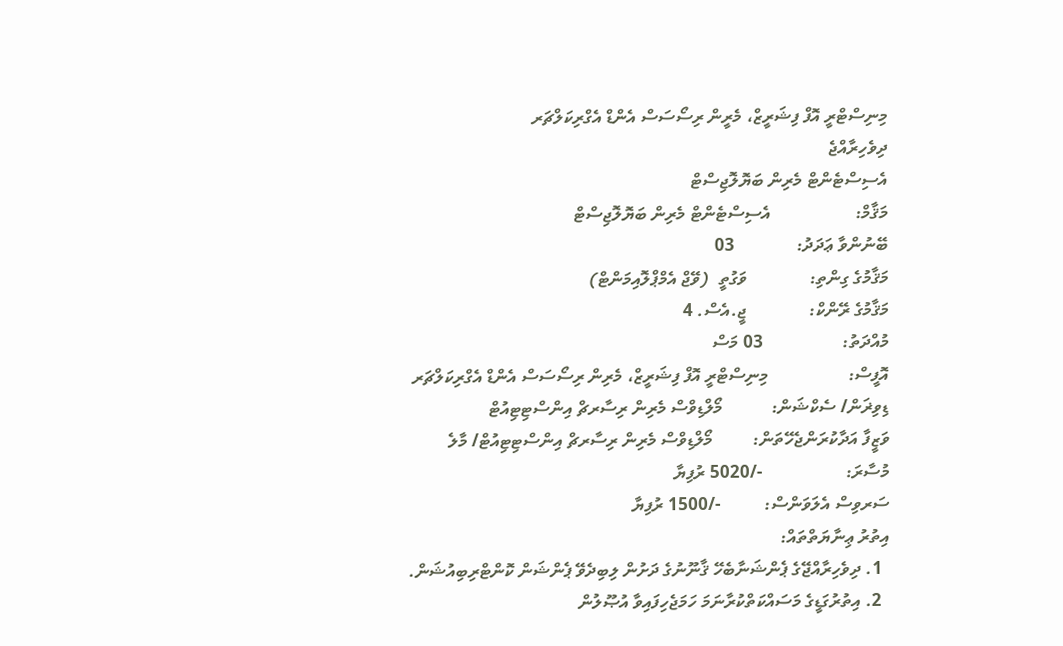މިނިސްޓްރީ އޮފް ފިޝަރީޒް، މެރީން ރިސޯސަސް އެންޑް އެގްރިކަލްޗަރ
ދިވެހިރާއްޖެ
އެސިސްޓެންޓް މެރިން ބަޔޮލޮޖިސްޓް
މަޤާމް:                   އެސިސްޓެންޓް މެރިން ބަޔޮލޮޖިސްޓް
ބޭނުންވާ ޢަދަދު:              03
މަޤާމުގެ ގިންތި:              ވަގުތީ  (ވޭޖް އެމްޕްލޮއިމަންޓް)
މަޤާމުގެ ރޭންކް:              ޖީ.އެސް. 4
މުއްދަތު:                  03 މަސް
އޮފީސް:                  މިނިސްޓްރީ އޮފް ފިޝަރީޒް، މެރިން ރިސޯސަސް އެންޑް އެގްރިކަލްޗަރ
ޑިވިޜަން/ ސެކްޝަން:           މޯލްޑިވްސް މެރިން ރިސާރޗް އިންސްޓިޓިއުޓް
ވަޒީފާ އަދާކުރަންޖެހޭތަން:         މޯލްޑިވްސް މެރިން ރިސާރޗް އިންސްޓިޓިއުޓް/ މާލެ
މުސާރަ:                   -/5020 ރުފިޔާ
ސަރވިސް އެލަވަންސް:          -/1500 ރުފިޔާ
އިތުރު ޢިނާޔަތްތައް:
  1. ދިވެހިރާއްޖޭގެ ޕެންޝަނާބެހޭ ޤާނޫނުގެ ދަށުން ލިބިދެވޭ ޕެންޝަން ކޮންޓްރިބިއުޝަން.
  2. އިތުރުގަޑީގެ މަސައްކަތްކުރާނަމަ ހަމަޖެހިފައިވާ އުޞޫލުން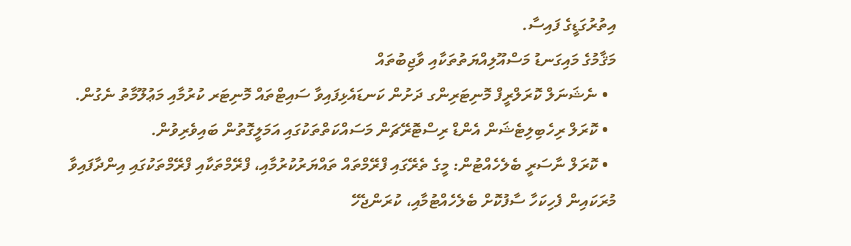އިތުރުގަޑީގެ ފައިސާ.
މަޤާމުގެ މައިގަނޑު މަސްއޫލިއްޔަތުތަކާއި ވާޖިބުތައް
  • ނެޝަނަލް ކޮރަލްރީފް މޮނިޓަރިންގ ދަށުން ކަނޑައެޅިފައިވާ ސައިޓްތައް މޮނިޓަރ ކުރުމާއި މަޢުލޫމާތު ނެގުން.
  • ކޮރަލް ރިހެބިލިޓެޝަން އެންޑް ރިސްޓޮރޭޗަން މަސައްކަތްތަކުގައި އަމަލީގޮތުން ބައިވެރިވުން.
  • ކޮރަލް ނާސަރީ ބެލެހެއްޓުން: މީގެ ތެރޭގައި ފްރޭމްތައް ތައްޔަރުކުރުމާއި، ފްރޭމްތަކާއި ފްރޭމްތަކުގައި އިންދާފައިވާ މުރަކައިން ފެހިކަހާ ސާފުކޮށް ބެލެހެއްޓުމާއި، ކުރަންޖެހޭ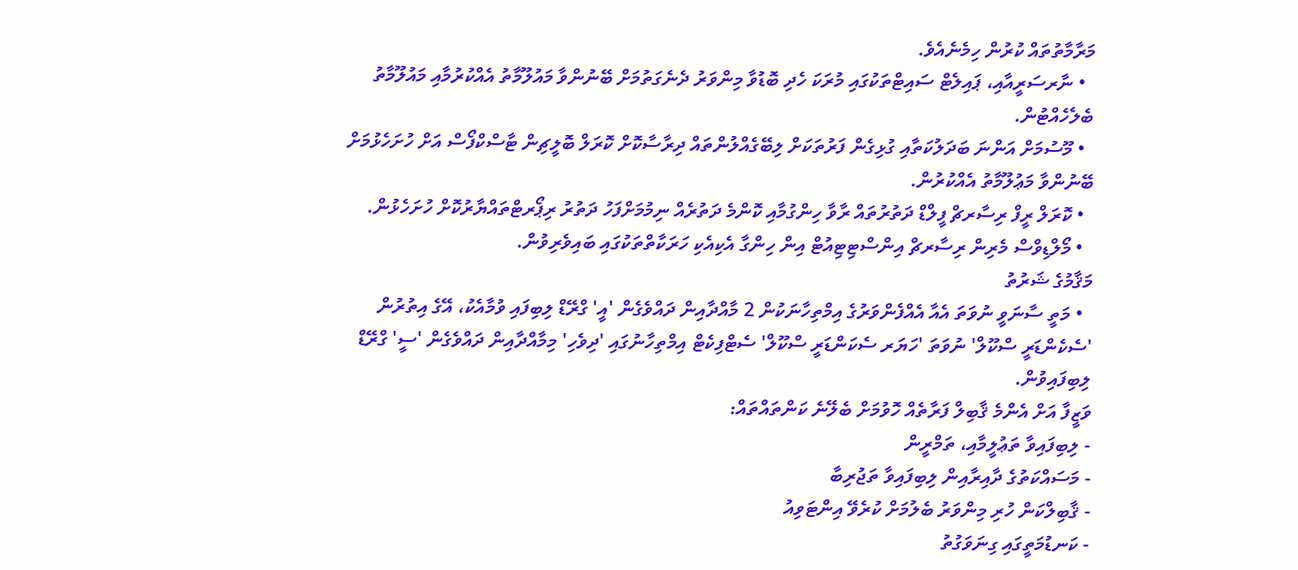މަރާމާތުތައް ކުރުން ހިމެނެއެވެ.
  • ނާރސަރީއާއި، ޕައިލެޓް ސައިޓްތަކުގައި މުރަކަ ހެދި ބޮޑުވާ މިންވަރު ދެނެގަތުމަށް ބޭނުންވާ މައުލޫމާތު އެއްކުރުމާއި މައުލޫމާތު ބެލެހެއްޓުން.
  • މޫސުމަށް އަންނަ ބަދަލުކަތާއި ގުޅިގެން ފަރުތަކަށް ލިބޭގެއްލުންތައް ދިރާސާކޮށް ކޮރަލް ބޮލީޗިން ޓާސްކްފޯސް އަށް ހުށަހެޅުމަށް ބޭނުންވާ މަޢުލޫމާތު އެއްކުރުން.
  • ކޮރަލް ރީފް ރިސާރޗް ފީލްޑް ދަތުރުތައް ރާވާ ހިންގުމާއި ކޮންމެ ދަތުރެއް ނިމުމަށްފަހު ދަތުރު ރިޕޯރޓްތައްޔާރުކޮށް ހުށަހެޅުން.
  • މޯލްޑިވްސް މެރިން ރިސާރޗް އިންސްޓިޓިއުޓް އިން ހިންގާ އެކިއެކި ހަރަކާތްތަކުގައި ބައިވެރިވުން.
މަޤާމުގެ ޝަރުތު
  • މަތީ ސާނަވީ ނުވަތަ އެއާ އެއްފެންވަރުގެ އިމްތިހާނަކުން 2 މާއްދާއިން ދައްވެގެން 'އީ' ގްރޭޑް ލިބިފައި ވުމާއެކު، އޭގެ އިތުރުން 'ސެކެންޑަރީ ސްކޫލް' ނުވަތަ 'ހަޔަރ ސެކަންޑަރީ ސްކޫލް' ސެޓްފިކެޓް އިމްތިހާނުގައި 'ދިވެހި' މިމާއްދާއިން ދައްވެގެން 'ސީ' ގްރޭޑް ލިބިފައިވުން.
ވަޒީފާ އަށް އެންމެ ޤާބިލް ފަރާތެއް ހޮވުމަށް ބެލޭނެ ކަންތައްތައް:
- ލިބިފައިވާ ތަޢުލީމާއި، ތަމްރީން
- މަސައްކަތުގެ ދާއިރާއިން ލިބިފައިވާ ތަޖުރިބާ
- ޤާބިލްކަން ހުރި މިންވަރު ބެލުމަށް ކުރެވޭ އިންޓަވިއު
- ކަނޑުމަތީގައި ގިނަވަގުތު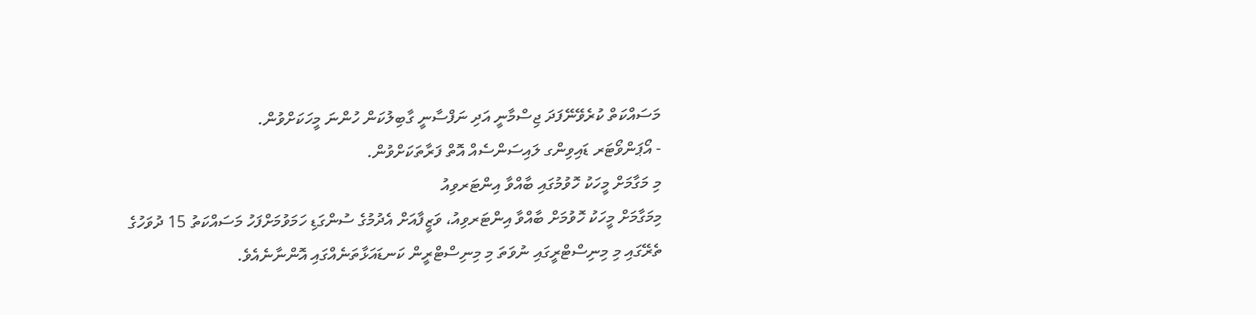މަސައްކަތް ކުރެވޭނޭފަދަ ޖިސްމާނީ އަދި ނަފްސާނީ ގާބިލުކަން ހުންނަ މީހަކަށްވުން.
- އޯޕަންވޯޓަރ ޑައިވިންގ ލައިސަންސެއް އޮތް ފަރާތަކަށްވުން.
މި މަގާމަށް މީހަކު ހޮވުމުގައި ބާއްވާ އިންޓަރވިއު
މިމަގާމަށް މީހަކު ހޮވުމަށް ބާއްވާ އިންޓަރވިއު، ވަޒީފާއަށް އެދުމުގެ ސުންގަޑި ހަމަވުމަށްފަހު މަސައްކަތު 15 ދުވަހުގެ ތެރޭގައި މި މިނިސްޓްރީގައި ނުވަތަ މި މިނިސްޓްރީން ކަނޑައަޅާތަނެއްގައި އޮންނާނެއެވެ.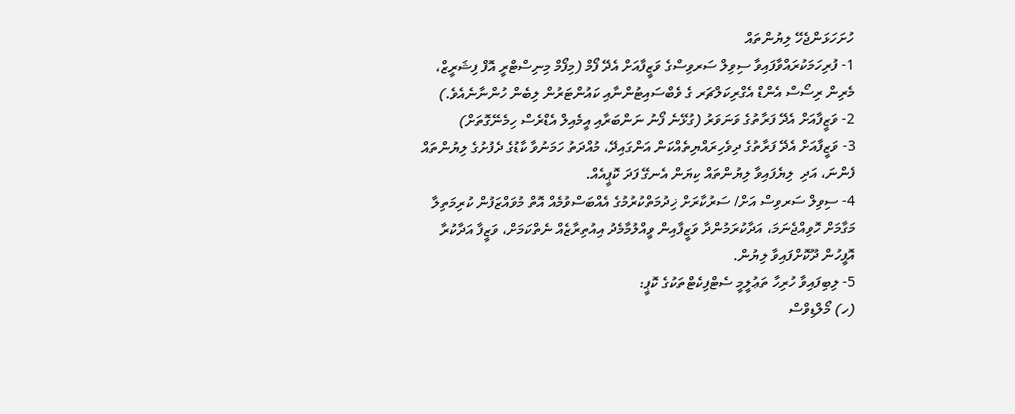ހުށަހަޅަންޖެހޭ ލިޔުންތައް
1- ފުރިހަމަކުރައްވާފައިވާ ސިވިލް ސަރވިސްގެ ވަޒީފާއަށް އެދޭ ފޯމް (މިފޯމް މިނިސްޓްރީ އޮފް ފިޝަރީޒް، މެރިން ރިސޯސް އެންޑް އެގްރިކަލްޗަރ ގެ ވެބްސައިޓުންނާއި ކައުންޓަރުން ލިބެން ހުންނާނެއެވެ.)
2- ވަޒީފާއަށް އެދޭ ފަރާތުގެ ވަނަވަރު (ގުޅޭނެ ފޯނު ނަންބަރާއި އީމެއިލް އެޑްރެސް ހިމެނޭގޮތަށް)
3- ވަޒީފާއަށް އެދޭ ފަރާތުގެ ދިވެހިރައްޔިތެއްކަން އަންގައިދޭ، މުއްދަތު ހަމަނުވާ ކާޑުގެ ދެފުށުގެ ލިޔުންތައް ފެންނަ، އަދި  ލިޔެފައިވާ ލިޔުންތައް ކިޔަން އެނގޭ ފަދަ ކޮޕީއެއް.
4- ސިވިލް ސަރވިސް އަށް/ ސަރުކާރަށް ޚިދުމަތްކުރުމުގެ އެއްބަސްވުމެއް އޮތް މުވައްޒަފުން ކުރިމަތިލާ މަގާމަށް ހޮވިއްޖެނަމަ، އަދާކުރަމުންދާ ވަޒީފާއިން ވީއްލުމާމެދު އިއުތިރާޒެއް ނެތްކަމަށް، ވަޒީފާ އަދާކުރާ އޮފީހުން ދޫކޮށްފައިވާ ލިޔުން.
5- ލިބިފައިވާ ހުރިހާ ތަޢުލީމީ ސެޓްފިކެޓްތަކުގެ ކޮޕީ:
(ހ) މޯލްޑިވްސް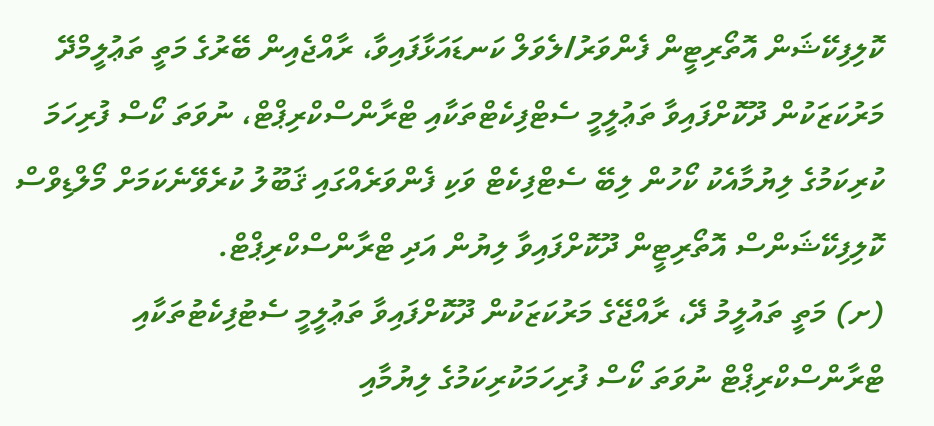ކޮލިފިކޭޝަން އޮތޯރިޓީން ފެންވަރު/ލެވަލް ކަނޑައަޅާފައިވާ، ރާއްޖެއިން ބޭރުގެ މަތީ ތަޢުލީމްދޭ މަރުކަޒަކުން ދޫކޮށްފައިވާ ތަޢުލީމީ ސެޓްފިކެޓްތަކާއި ޓްރާންސްކްރިޕްޓް، ނުވަތަ ކޯސް ފުރިހަމަ ކުރިކަމުގެ ލިޔުމާއެކު ކޯހުން ލިބޭ ސެޓްފިކެޓް ވަކި ފެންވަރެއްގައި ޤަބޫލު ކުރެވޭނެކަމަށް މޯލްޑިވްސް ކޮލިފިކޭޝަންސް އޮތޯރިޓީން ދޫކޮށްފައިވާ ލިޔުން އަދި ޓްރާންސްކްރިޕްޓް.
(ށ) މަތީ ތައުލީމު ދޭ، ރާއްޖޭގެ މަރުކަޒަކުން ދޫކޮށްފައިވާ ތަޢުލީމީ ސެޓުފިކެޓުތަކާއި ޓްރާންސްކްރިޕްޓް ނުވަތަ ކޯސް ފުރިހަމަކުރިކަމުގެ ލިޔުމާއި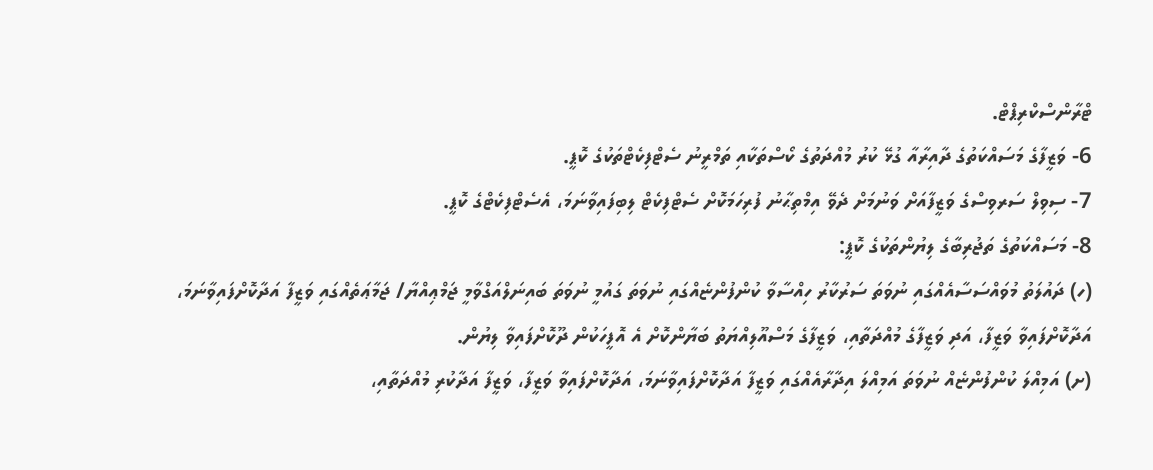ޓްރާންސްކްރިޕްޓް.
6- ވަޒީފާގެ މަސައްކަތުގެ ދާއިރާއާ ގުޅޭ ކުރު މުއްދަތުގެ ކޯސްތަކާއި ތަމްރީނު ސެޓްފިކެޓްތަކުގެ ކޮޕީ.
7- ސިވިލް ސަރވިސްގެ ވަޒީފާއަށް ވަނުމަށް ދެވޭ އިމްތިޙާނު ފުރިހަމަކޮށް ސެޓްފިކެޓް ލިބިފައިވާނަމަ، އެސެޓްފިކެޓްގެ ކޮޕީ.
8- މަސައްކަތުގެ ތަޖުރިބާގެ ލިޔުންތަކުގެ ކޮޕީ:
(ހ) ދައުލަތު މުވައްސަސާއެއްގައި ނުވަތަ ސަރުކާރު ހިއްސާވާ ކުންފުންޏެއްގައި ނުވަތަ ގައުމީ ނުވަތަ ބައިނަލްއަގްވާމީ ޖަމްޢިއްޔާ/ ޖަމާޢަތެއްގައި ވަޒީފާ އަދާކޮށްފައިވާނަމަ، އަދާކޮށްފައިވާ ވަޒީފާ، އަދި ވަޒީފާގެ މުއްދަތާއި، ވަޒީފާގެ މަސްއޫލިއްޔަތު ބަޔާންކޮށް އެ އޮފީހަކުން ދޫކޮށްފައިވާ ލިޔުން.
(ށ) އަމިއްލަ ކުންފުންޏެއް ނުވަތަ އަމިއްލަ އިދާރާއެއްގައި ވަޒީފާ އަދާކޮށްފައިވާނަމަ، އަދާކޮށްފައިވާ ވަޒީފާ، ވަޒީފާ އަދާކުރި މުއްދަތާއި،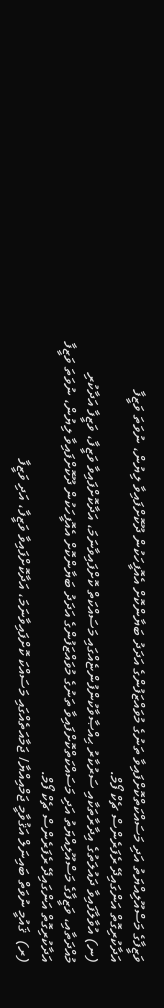ވަޒީފާގެ މަސްއޫލިއްޔަތު އަދި މަސައްކަތްކޮށްފައިވާ ތަނުގެ މުވައްޒަފުންގެ އަދަދު ބަޔާންކޮށް އެއޮފީހަކުން ދޫކޮށްފައިވާ ލިޔުން، ނުވަތަ ވަޒީފާ އަދާކުރިގޮތް އަންގައިދޭ ރެފަރެންސް ޗެކް ފޯމް.
(ނ) އުވާލާފައިވާ ދައުލަތުގެ އިދާރާތަކާއި ސަރުކާރު ޙިއްޞާވާކުންފުންޏެއްގައި މަސައްކަތް ކޮށްފައިވާނަމަ، އަދާކޮށްފައިވާ ވަޒީފާ، ވަޒީފާ އަދާކުރި މުއްދަތާއި، ވަޒީފާގެ މަސްއޫލިއްޔަތު އަދި މަސައްކަތްކޮށްފައިވާ ތަނުގެ މުވައްޒަފުންގެ އަދަދު ބަޔާންކޮށް އެއޮފީހަކުން ދޫކޮށްފައިވާ ލިޔުން، ނުވަތަ ވަޒީފާ އަދާކުރިގޮތް އަންގައިދޭ ރެފަރެންސް ޗެކް ފޯމް.
(ރ)  ޤައުމީ ނުވަތް ބައިނަލް އަޤުވާމީ ޖަމްއިއްޔާ/ ޖަމާއަތެއްގައި މަސައްކަ ކޮށްފައިވާނަމަ، އަދާކޮށްފައިވާ ވަޒީފާ، އަދި ވަޒީފާ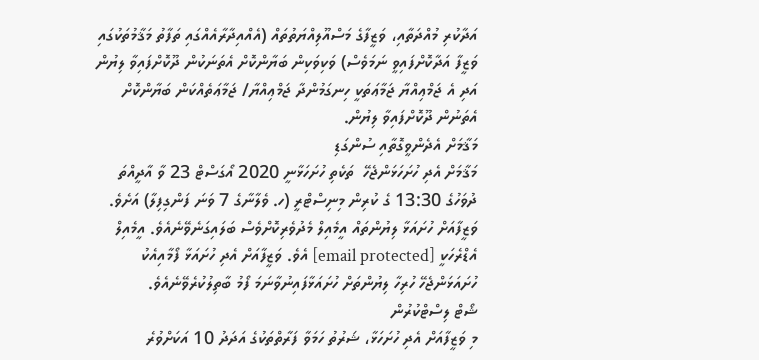އަދާކުރި މުއްދަތާއި، ވަޒީފާގެ މަސްއޫލިއްޔަތުތައް (އެއްއިދާރާއެއްގައި ތަފާތު މަޤާމުތަކުގައި ވަޒީފާ އަދާކޮށްފައިވީ ނަމަވެސް) ވަކިވަކިން ބަޔާންކޮށް އެތަނަކުން ދޫކޮށްފައިވާ ލިޔުން އަދި އެ ޖަމްޢިއްޔާ ޖަމާޢަތަކީ ހިނގަމުންދާ ޖަމްޢިއްޔާ/ ޖަމާޢަތެއްކަން ބަޔާންކޮށް އެތަނުން ދޫކޮށްފައިވާ ލިޔުން.
މަޤާމަށް އެދެންވީގޮތާއި ސުންގަޑި
މަޤާމަށް އެދި ހުށަހަޅަންޖެހޭ  ތަކެތި ހުށަހަޅާނީ 2020 އޯގަސްޓް 23 ވާ އާދީއްތަ ދުވަހުގެ 13:30 ގެ ކުރިން މިނިސްޓްރީ (ހ. ވެލާނާގެ 7 ވަނަ ފަންގިފިލާ) އަށެވެ. ވަޒީފާއަށް ހުށައަޅާ ލިޔުންތައް އީމެއިލް މެދުވެރިކޮށްވެސް ބަލައިގަނެވޭނެއެވެ. އީމެއިލް އެޑްރެހަކީ [email protected] އެވެ. ވަޒީފާއަށް އެދި ހުށައަޅާ ފޯމާއިއެކު ހުށައަޅަންޖެހޭ ހުރިހާ ލިޔުންތަށް ހުށައަޅާފައިނުވާނަމަ ފޯމު ބާތިލުކުރެވޭނެއެވެ.
ޝޯޓް ލިސްޓްކުރުން
މި ވަޒީފާއަށް އެދި ހުށަހަޅާ، ޝަރުތު ހަމަވާ ފަރާތްތަކުގެ އަދަދު 10 އަކަށްވުރެ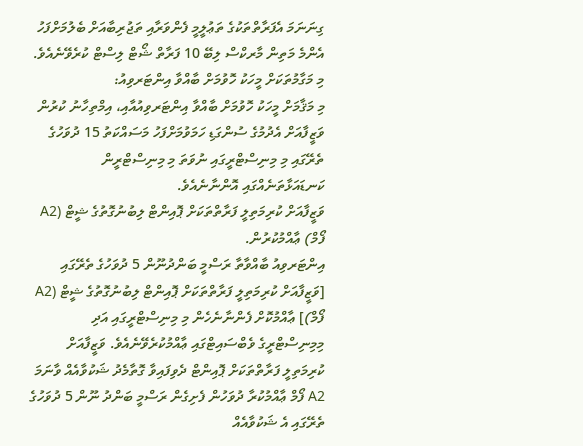ގިނަނަމަ އެފަރާތްތަކުގެ ތަޢުލީމީ ފެންވަރާއި ތަޖުރިބާއަށް ބެލުމަށްފަހު އެންމެ މަތިން މާރކްސް ލިބޭ 10 ފަރާތް ޝޯޓް ލިސްޓް ކުރެވޭނެއެވެ.
މި މަގާމުތަކަށް މީހަކު ހޮވުމަށް ބާއްވާ އިންޓަރވިއު:
މި މަޤާމަށް މީހަކު ހޮވުމަށް ބާއްވާ އިންޓަރވިއުއާއި، އިމްތިހާނު ކުރުން ވަޒީފާއަށް އެދުމުގެ ސުންގަޑި ހަމަވުމަށްފަހު މަސައްކަތު 15 ދުވަހުގެ ތެރޭގައި މި މިނިސްޓްރީގައި ނުވަތަ މި މިނިސްޓްރީން ކަނޑައަޅާތަނެއްގައި އޮންނާނެއެވެ.
ވަޒީފާއަށް ކުރިމަތިލީ ފަރާތްތަކަށް ޕޮއިންޓް ލިބުނުގޮތުގެ ޝީޓް (A2 ފޯމް) ޢާއްމުކުރުން.
އިންޓަރވިއު ބާއްވާތާ ރަސްމީ ބަންދުނޫން 5 ދުވަހުގެ ތެރޭގައި [ވަޒީފާއަށް ކުރިމަތިލީ ފަރާތްތަކަށް ޕޮއިންޓް ލިބުނުގޮތުގެ ޝީޓް (A2 ފޯމް)] ޢާއްމުކޮށް ފެންނާނެހެން މި މިނިސްޓްރީގައި އަދި މިމިނިސްޓްރީގެ ވެބްސައިޓްގައި ޢާއްމުކުރެވޭނެއެވެ. ވަޒީފާއަށް ކުރިމަތިލީ ފަރާތްތަކަށް ޕޮއިންޓް ދެވިފައިވާ ގޮތާމެދު ޝަކުވާއެއް ވާނަމަ A2 ފޯމް ޢާއްމުކުރާ ދުވަހުން ފެށިގެން ރަސްމީ ބަންދު ނޫން 5 ދުވަހުގެ ތެރޭގައި އެ ޝަކުވާއެއް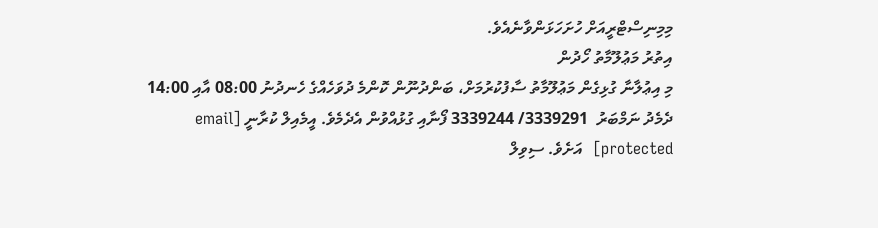މިމިނިސްޓްރީއަށް ހުށަހަޅަންވާނެއެވެ.
އިތުރު މަޢުލޫމާތު ހޯދުން
މި އިޢުލާނާ ގުޅިގެން މަޢުލޫމާތު ސާފުކުރުމަށް، ބަންދުނޫން ކޮންމެ ދުވަހެއްގެ ހެނދުނު 08:00 އާއި 14:00 ދެމެދު ނަމްބަރު  3339291/ 3339244 ފޯނާއި ގުޅުއްވުން އެދެމެވެ. އީމެއިލް ކުރާނީ [email protected]  އަށެވެ. ސިވިލް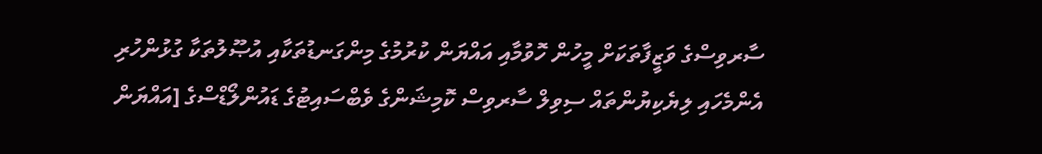ސާރވިސްގެ ވަޒީފާތަކަށް މީހުން ހޮވުމާއި އައްޔަން ކުރުމުގެ މިންގަނޑުތަކާއި އުޞޫލުތަކާ ގުޅުންހުރި އެންމެހައި ލިޔެކިޔުންތައް ސިވިލް ސާރވިސް ކޮމިޝަންގެ ވެބްސައިޓުގެ ޑައުންލޯޑްސްގެ [އައްޔަން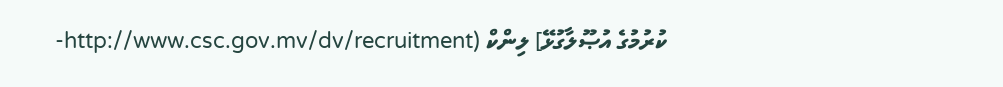ކުރުމުގެ އުޞޫލާގުޅޭ] ލިންކް (http://www.csc.gov.mv/dv/recruitment-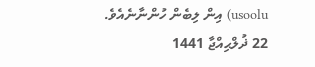usoolu) އިން ލިބެން ހުންނާނެއެވެ.
22 ޛުލްޙިއްޖާ 1441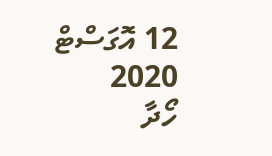12 އޮގަސްޓް 2020
ހޯދާ